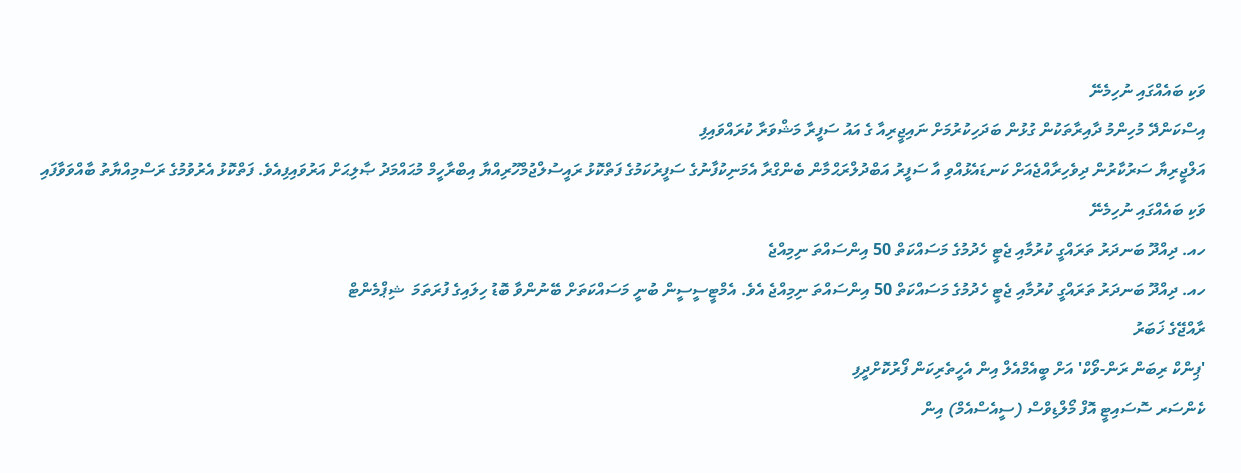ވަކި ބައެއްގައި ނުހިމެނޭ
އިސްކަންދޭ މުހިންމު ދާއިރާތަކުން ގުޅުން ބަދަހިކުރުމަށް ނައިޖީރިއާ ގެ އައު ސަފީރާ މަޝްވަރާ ކުރައްވައިފި
އަލްޖީރިޔާ ސަރުކާރުން ދިވެހިރާއްޖެއަށް ކަނޑައެޅުއްވި އާ ސަފީރު އަބްދުލްރަޙްމާން ބެންގްރާ އެމަނިކުފާނުގެ ސަފީރުކަމުގެ ފަތްކޮޅު ރައީސުލްޖުމްހޫރިއްޔާ އިބްރާހީމް މުޙައްމަދު ޞާލިޙަށް އަރުވައިފިއެވެ. ފަތްކޮޅު އެރުވުމުގެ ރަސްމިއްޔާތު ބާއްވަވާފައި
ވަކި ބައެއްގައި ނުހިމެނޭ
ހއ. ދިއްދޫ ބަނދަރު ތަރައްގީ ކުރުމާއި ޖެޓީ ހެދުމުގެ މަސައްކަތް 50 އިންސައްތަ ނިމިއްޖެ
ހއ. ދިއްދޫ ބަނދަރު ތަރައްގީ ކުރުމާއި ޖެޓީ ހެދުމުގެ މަސައްކަތް 50 އިންސައްތަ ނިމިއްޖެ އެވެ. އެމްޓީސީސީން ބުނީ މަސައްކަތަށް ބޭނުންވާ ބޮޑު ހިލައިގެ ފުރަތަމަ  ޝިޕްމެންޓް
ރާއްޖޭގެ ޚަބަރު
'ޕިންކް ރިބަން ރަން-ވޯކް' އަށް ބީއެމްއެލް އިން އެހީތެރިކަން ފޯރުކޮށްދީފި
ކެންސަރ ސޮސައިޓީ އޮފް މޯލްޑިވްސް (ސީއެސްއެމް) އިން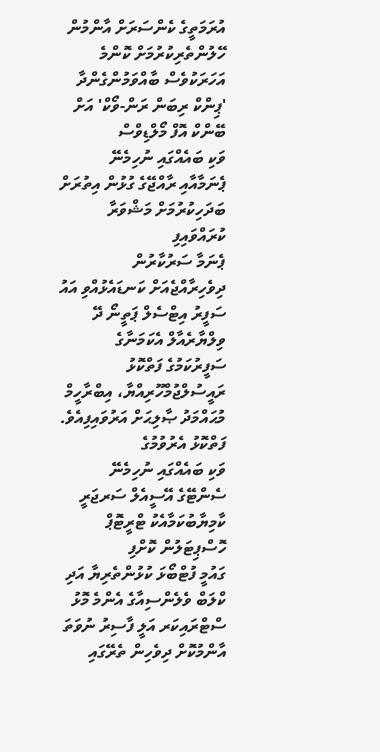އުރަމަތީގެ ކެންސަރަށް އާންމުން ހޭލުންތެރިކުރުމަށް ކޮންމެ އަހަރަކުވެސް ބާއްވަމުންގެންދާ 'ޕިންކް ރިބަން ރަން-ވޯކް' އަށް ބޭންކް އޮފް މޯލްޑިވްސް
ވަކި ބައެއްގައި ނުހިމެނޭ
ޕެނަމާއާއި ރާއްޖޭގެ ގުޅުން އިތުރަށް ބަދަހިކުރުމަށް މަޝްވަރާ ކުރައްވައިފި
ޕެނަމާ ސަރުކާރުން ދިވެހިރާއްޖެއަށް ކަނޑައެޅުއްވި އައު ސަފީރު އިޓްސެލް ޕަތީނޯ ދޭ ވިލްޔާރެއާލް އެކަމަނާގެ ސަފީރުކަމުގެ ފަތްކޮޅު ރައީސުލްޖުމްހޫރިއްޔާ، އިބްރާހީމް މުޙައްމަދު ޞާލިޙަށް އަރުވައިފިއެވެ. ފަތްކޮޅު އެރުވުމުގެ
ވަކި ބައެއްގައި ނުހިމެނޭ
ސެންޓޭގެ އޭސީއެލް ސަރޖަރީ ކާމިޔާބުކަމާއެކު ޓްރީޓޮޕް ހޮސްޕިޓަލުން ކޮށްފި
ގައުމީ ފުޓްބޯޅަ ކުޅުންތެރިޔާ އަދި ކްލަބް ވެލެންސިއާގެ އެންމެ މޮޅު ސްޓްރައިކަރ އަލީ ފާސިރު ނުވަތަ އާންމުކޮށް ދިވެހިން ތެރޭގައި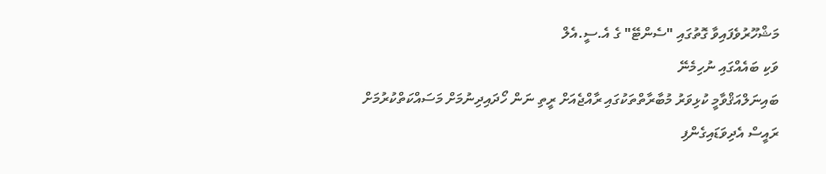މަޝްހޫރުވެފައިވާ ގޮތުގައި "ސެންޓޭ" ގެ އެ.ސީ.އެލް
ވަކި ބައެއްގައި ނުހިމެނޭ
ބައިނަލްއަޤްވާމީ ކުޅިވަރު މުބާރާތްތަކުގައި ރާއްޖެއަށް ރީތި ނަން ހޯދައިދިނުމަށް މަސައްކަތްކުރުމަށް ރައީސް އެދިވަޑައިގެންފި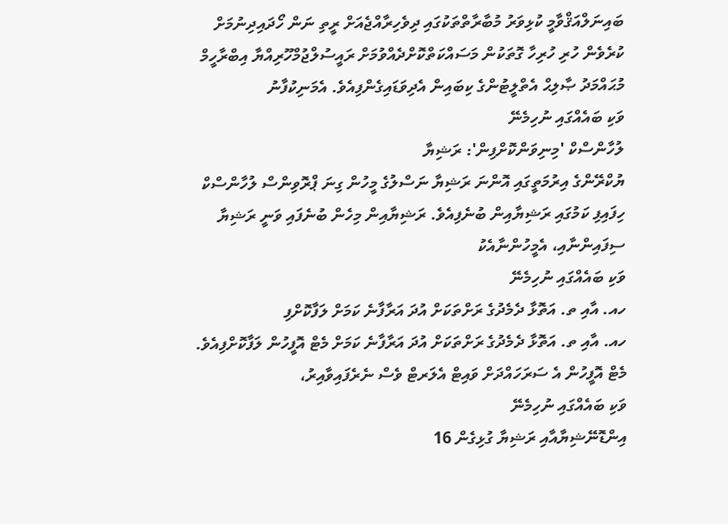ބައިނަލްއަޤްވާމީ ކުޅިވަރު މުބާރާތްތަކުގައި ދިވެހިރާއްޖެއަށް ރީތި ނަން ހޯދައިދިނުމަށް ކުރެވެން ހުރި ހުރިހާ ގޮތަކުން މަސައްކަތްކޮށްދެއްވުމަށް ރައީސުލްޖުމްހޫރިއްޔާ އިބްރާހީމް މުޙައްމަދު ޞާލިޙް އެތްލީޓުންގެ ކިބައިން އެދިވަޑައިގެންފިއެވެ. އެމަނިކުފާނު
ވަކި ބައެއްގައި ނުހިމެނޭ
ލުހާންސްކް 'މިނިވަންކޮށްފިން': ރަޝިޔާ
ޔުކްރޭންގެ އިރުމަތީގައި އޮންނަ ރަޝިޔާ ނަސްލުގެ މީހުން ގިނަ ޕްރޮވިންސް ލުހާންސްކް ހިފައިފި ކަމުގައި ރަޝިޔާއިން ބުނެފިއެވެ. ރަޝިޔާއިން މިހެން ބުނެފައި ވަނީ ރަޝިޔާ ސިފައިންނާއި، އެމީހުންނާއެކު
ވަކި ބައެއްގައި ނުހިމެނޭ
ހއ. އާއި ތ. އަތޮޅާ ދެމެދުގެ ރަށްތަކަށް އުދަ އަރާފާނެ ކަމަށް ލަފާކޮށްފި
ހއ. އާއި ތ. އަތޮޅާ ދެމެދުގެ ރަށްތަކަށް އުދަ އަރާފާނެ ކަމަށް މެޓް އޮފީހުން ލަފާކޮށްފިއެވެ. މެޓް އޮފީހުން އެ ސަރަހައްދަށް ވައިޓް އެލަރޓް ވެސް ނެރެފައިވާއިރު،
ވަކި ބައެއްގައި ނުހިމެނޭ
އިންޑޮނޭޝިޔާއާއި ރަޝިޔާ ގުޅިގެން 16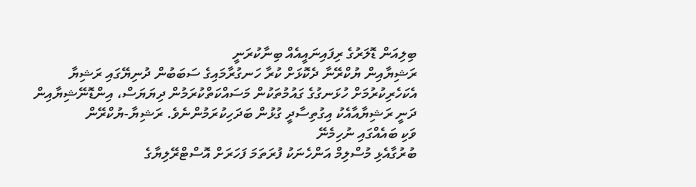ބިލިއަން ޑޮލަރުގެ ރިފައިނައީއެއް ބިނާކުރަނީ
ރަޝިޔާއިން ޔުކްރޭނާ ދެކޮޅަށް ކުރާ ހަނގުރާމައިގެ ސަބަބުން ދުނިޔޭގައި ރަޝިޔާ އެކަހެރިކުރުމަށް ހުޅަނގުގެ ގައުމުތަކުން މަސައްކަތްކުރަމުން ދިޔަޔަސް، އިންޑޮނޭޝިޔާއިން ދަނީ ރަޝިޔާއާއެކު އިގުތިސާދީ ގުޅުން ބަދަހިކުރަމުންނެވެ. ރަޝިޔާ-ޔުކްރޭން
ވަކި ބައެއްގައި ނުހިމެނޭ
ބުރުގާއެޅި މުސްލިމް އަންހެނަކު ފުރަތަމަ ފަހަރަށް އޮސްޓްރޭލިޔާގެ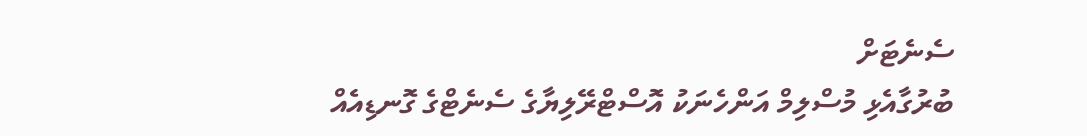ސެނެޓަށް
ބުރުގާއެޅި މުސްލިމް އަންހެނަކު އޮސްޓްރޭލިޔާގެ ސެނެޓްގެ ގޮނޑިއެއް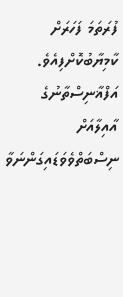ފުރަތަމަ ފަހަރަށް ކާމިޔާބުކޮށްފިއެވެ. އަފްޣާނިސްތާނުގެ އާއިލާއަށް ނިސްބަތްވެވަޑައިގަންނަވާ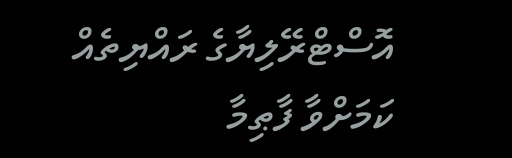އޮސްޓްރޭލިޔާގެ ރައްޔިތެއް ކަމަށްވާ ފާޠިމާ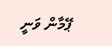ޕޭމާން ވަނީ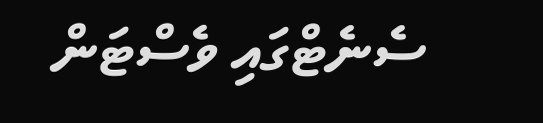ސެނެޓްގައި ވެސްޓަން